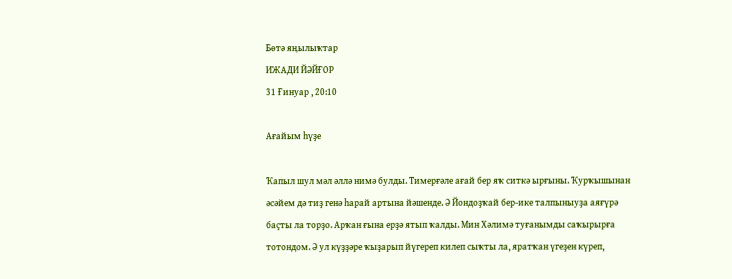Бөтә яңылыҡтар
ИЖАДИ ЙӘЙҒОР
31 Ғинуар , 20:10

Ағайым һүҙе

Ҡапыл шул мәл әллә нимә булды. Тимерғәле ағай бер яҡ ситкә ырғыны. Ҡурҡышынан әсәйем дә тиҙ генә һарай артына йәшенде. Ә Йондоҙҡай бер-ике талпыныуҙа аяғүрә баҫты ла торҙо. Арҡан ғына ерҙә ятып ҡалды. Мин Хәлимә туғанымды саҡырырға тотондом. Ә ул күҙҙәре ҡыҙарып йүгереп килеп сыҡты ла, яратҡан үгеҙен күреп,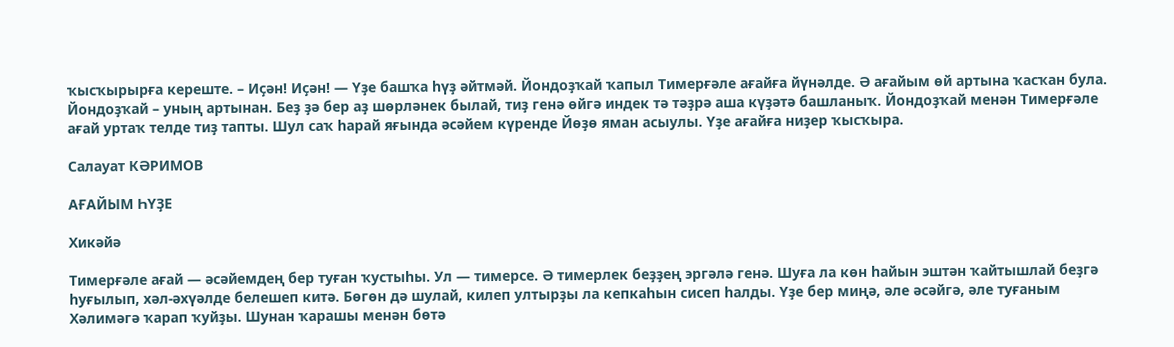ҡысҡырырға кереште. – Иҫән! Иҫән! — Үҙе башҡа һүҙ әйтмәй. Йондоҙҡай ҡапыл Тимерғәле ағайға йүнәлде. Ә ағайым өй артына ҡасҡан була. Йондоҙҡай – уның артынан. Беҙ ҙә бер аҙ шөрләнек былай, тиҙ генә өйгә индек тә тәҙрә аша күҙәтә башланыҡ. Йондоҙҡай менән Тимерғәле ағай уртаҡ телде тиҙ тапты. Шул саҡ һарай яғында әсәйем күренде Йөҙө яман асыулы. Үҙе ағайға ниҙер ҡысҡыра.

Салауат КӘРИМОВ

АҒАЙЫМ ҺҮҘЕ

Хикәйә

Тимерғәле ағай — әсәйемдең бер туған ҡустыһы. Ул — тимерсе. Ә тимерлек беҙҙең эргәлә генә. Шуға ла көн һайын эштән ҡайтышлай беҙгә һуғылып, хәл-әхүәлде белешеп китә. Бөгөн дә шулай, килеп ултырҙы ла кепкаһын сисеп һалды. Үҙе бер миңә, әле әсәйгә, әле туғаным Хәлимәгә ҡарап ҡуйҙы. Шунан ҡарашы менән бөтә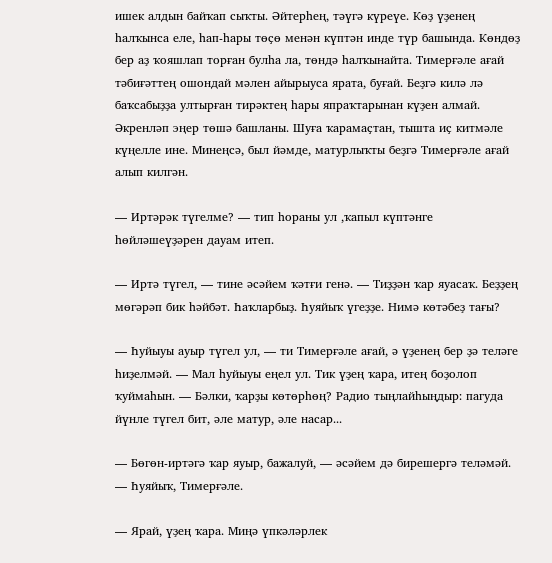ишек алдын байҡап сыҡты. Әйтерһең, тәүгә күреүе. Көҙ үҙенең һалҡынса еле, һап-һары төҫө менән күптән инде түр башында. Көндөҙ бер аҙ ҡояшлап торған булһа ла, төндә һалҡынайта. Тимерғәле ағай тәбиғәттең ошондай мәлен айырыуса ярата, буғай. Беҙгә килә лә баҡсабыҙҙа ултырған тирәктең һары япраҡтарынан күҙен алмай. Әкренләп эңер төшә башланы. Шуға ҡарамаҫтан, тышта иҫ китмәле күңелле ине. Минеңсә, был йәмде, матурлыҡты беҙгә Тимерғәле ағай алып килгән.

— Иртәрәк түгелме? — тип һораны ул ,ҡапыл күптәнге һөйләшеүҙәрен дауам итеп.

— Иртә түгел, — тине әсәйем ҡәтғи генә. — Тиҙҙән ҡар яуасаҡ. Беҙҙең мөгәрәп бик һәйбәт. Һаҡларбыҙ. Һуяйыҡ үгеҙҙе. Нимә көтәбеҙ тағы?

— Һуйыуы ауыр түгел ул, — ти Тимерғәле ағай, ә үҙенең бер ҙә теләге һиҙелмәй. — Мал һуйыуы еңел ул. Тик үҙең ҡара, итең боҙолоп ҡуймаһын. — Бәлки, ҡарҙы көтөрһөң? Радио тыңлайһыңдыр: пагуда йүнле түгел бит, әле матур, әле насар...

— Бөгөн-иртәгә ҡар яуыр, бажалуй, — әсәйем дә бирешергә теләмәй. — Һуяйыҡ, Тимерғәле.

— Ярай, үҙең ҡара. Миңә үпкәләрлек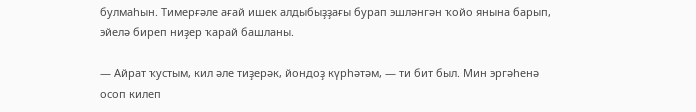булмаһын. Тимерғәле ағай ишек алдыбыҙҙағы бурап эшләнгән ҡойо янына барып, эйелә биреп ниҙер ҡарай башланы.

— Айрат ҡустым, кил әле тиҙерәк, йондоҙ күрһәтәм, — ти бит был. Мин эргәһенә осоп килеп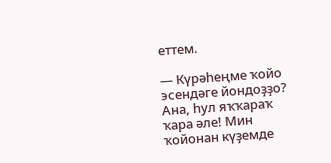еттем.

— Күрәһеңме ҡойо эсендәге йондоҙҙо? Ана, һул яҡҡараҡ ҡара әле! Мин ҡойонан күҙемде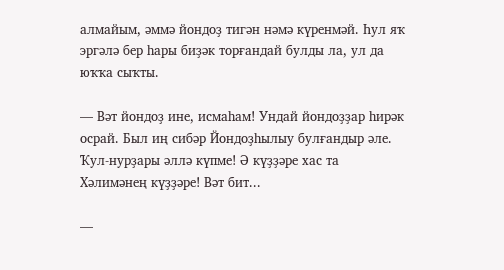алмайым, әммә йондоҙ тигән нәмә күренмәй. Һул яҡ эргәлә бер һары биҙәк торғандай булды ла, ул да юҡҡа сыҡты.

— Вәт йондоҙ ине, исмаһам! Ундай йондоҙҙар һирәк осрай. Был иң сибәр Йондоҙһылыу булғандыр әле. Ҡул-нурҙары әллә күпме! Ә күҙҙәре хас та Хәлимәнең күҙҙәре! Вәт бит...

—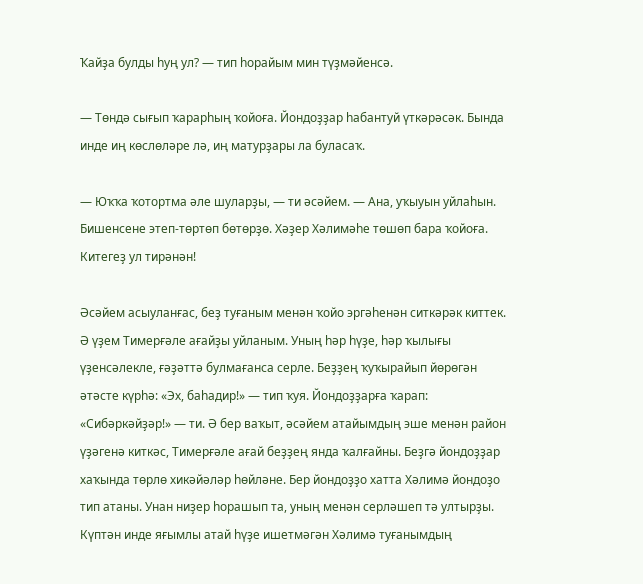Ҡайҙа булды һуң ул? — тип һорайым мин түҙмәйенсә.

— Төндә сығып ҡарарһың ҡойоға. Йондоҙҙар һабантуй үткәрәсәк. Бында инде иң көслөләре лә, иң матурҙары ла буласаҡ.

— Юҡҡа ҡотортма әле шуларҙы, — ти әсәйем. — Ана, уҡыуын уйлаһын. Бишенсене этеп-төртөп бөтөрҙө. Хәҙер Хәлимәһе төшөп бара ҡойоға. Китегеҙ ул тирәнән!

Әсәйем асыуланғас, беҙ туғаным менән ҡойо эргәһенән ситкәрәк киттек. Ә үҙем Тимерғәле ағайҙы уйланым. Уның һәр һүҙе, һәр ҡылығы үҙенсәлекле, ғәҙәттә булмағанса серле. Беҙҙең ҡуҡырайып йөрөгән әтәсте күрһә: «Эх, баһадир!» — тип ҡуя. Йондоҙҙарға ҡарап: «Сибәркәйҙәр!» — ти. Ә бер ваҡыт, әсәйем атайымдың эше менән район үҙәгенә киткәс, Тимерғәле ағай беҙҙең янда ҡалғайны. Беҙгә йондоҙҙар хаҡында төрлө хикәйәләр һөйләне. Бер йондоҙҙо хатта Хәлимә йондоҙо тип атаны. Унан ниҙер һорашып та, уның менән серләшеп тә ултырҙы. Күптән инде яғымлы атай һүҙе ишетмәгән Хәлимә туғанымдың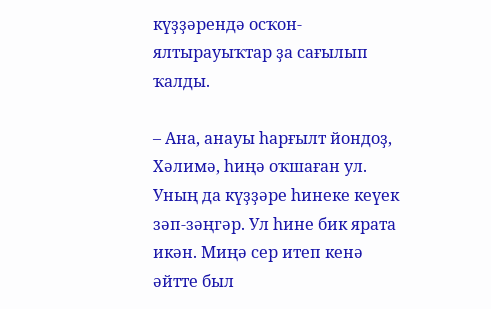күҙҙәрендә осҡон-ялтырауыҡтар ҙа сағылып ҡалды.

– Ана, анауы һарғылт йондоҙ, Хәлимә, һиңә оҡшаған ул. Уның да күҙҙәре һинеке кеүек зәп-зәңгәр. Ул һине бик ярата икән. Миңә сер итеп кенә әйтте был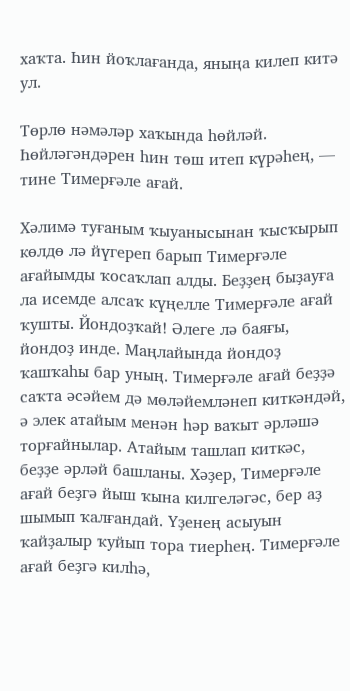хаҡта. Һин йоҡлағанда, яныңа килеп китә ул.

Төрлө нәмәләр хаҡында һөйләй. Һөйләгәндәрен һин төш итеп күрәһең, — тине Тимерғәле ағай.

Хәлимә туғаным ҡыуанысынан ҡысҡырып көлдө лә йүгереп барып Тимерғәле ағайымды ҡосаҡлап алды. Беҙҙең быҙауға ла исемде алсаҡ күңелле Тимерғәле ағай ҡушты. Йондоҙҡай! Әлеге лә баяғы, йондоҙ инде. Маңлайында йондоҙ ҡашҡаһы бар уның. Тимерғәле ағай беҙҙә саҡта әсәйем дә мөләйемләнеп киткәндәй, ә элек атайым менән һәр ваҡыт әрләшә торғайнылар. Атайым ташлап киткәс, беҙҙе әрләй башланы. Хәҙер, Тимерғәле ағай беҙгә йыш ҡына килгеләгәс, бер аҙ шымып ҡалғандай. Үҙенең асыуын ҡайҙалыр ҡуйып тора тиерһең. Тимерғәле ағай беҙгә килһә,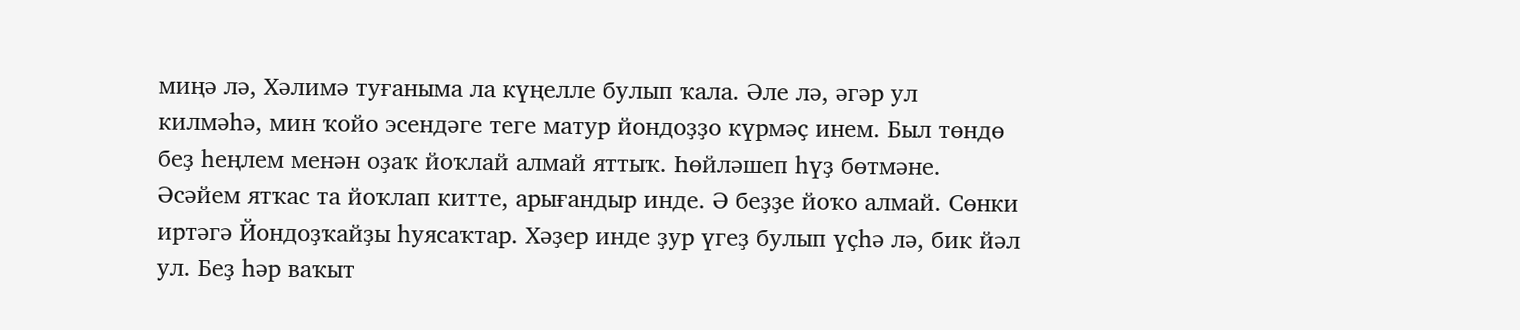миңә лә, Хәлимә туғаныма ла күңелле булып ҡала. Әле лә, әгәр ул килмәһә, мин ҡойо эсендәге теге матур йондоҙҙо күрмәҫ инем. Был төндө беҙ һеңлем менән оҙаҡ йоҡлай алмай яттыҡ. Һөйләшеп һүҙ бөтмәне. Әсәйем ятҡас та йоҡлап китте, арығандыр инде. Ә беҙҙе йоҡо алмай. Сөнки иртәгә Йондоҙҡайҙы һуясаҡтар. Хәҙер инде ҙур үгеҙ булып үҫһә лә, бик йәл ул. Беҙ һәр ваҡыт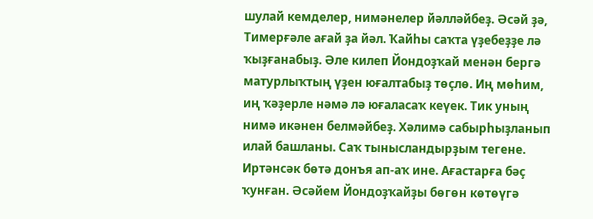шулай кемделер, нимәнелер йәлләйбеҙ. Әсәй ҙә, Тимерғәле ағай ҙа йәл. Ҡайһы саҡта үҙебеҙҙе лә ҡыҙғанабыҙ. Әле килеп Йондоҙҡай менән бергә матурлыҡтың үҙен юғалтабыҙ төҫлө. Иң мөһим, иң ҡәҙерле нәмә лә юғаласаҡ кеүек. Тик уның нимә икәнен белмәйбеҙ. Хәлимә сабырһыҙланып илай башланы. Саҡ тынысландырҙым тегене. Иртәнсәк бөтә донъя ап-аҡ ине. Ағастарға бәҫ ҡунған. Әсәйем Йондоҙҡайҙы бөгөн көтөүгә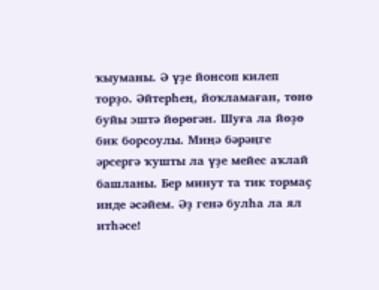ҡыуманы. Ә үҙе йонсоп килеп торҙо. Әйтерһең, йоҡламаған, төнө буйы эштә йөрөгән. Шуға ла йөҙө бик борсоулы. Миңә бәрәңге әрсергә ҡушты ла үҙе мейес аҡлай башланы. Бер минут та тик тормаҫ инде әсәйем. Әҙ генә булһа ла ял итһәсе!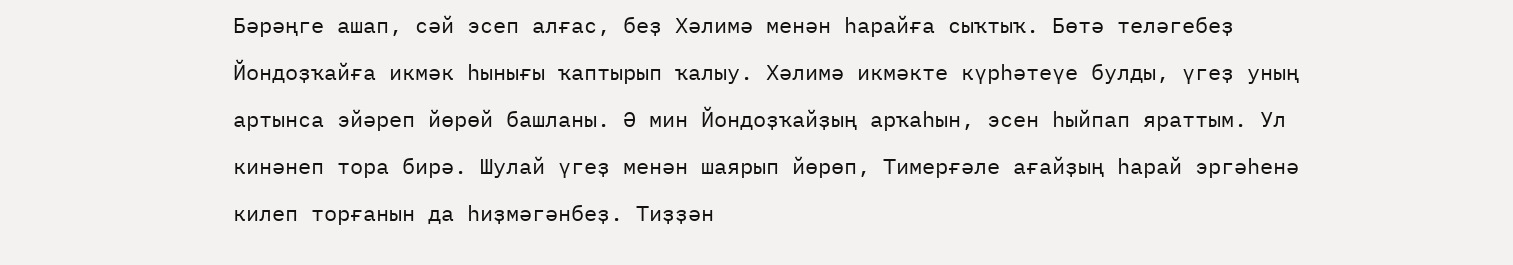Бәрәңге ашап, сәй эсеп алғас, беҙ Хәлимә менән һарайға сыҡтыҡ. Бөтә теләгебеҙ Йондоҙҡайға икмәк һынығы ҡаптырып ҡалыу. Хәлимә икмәкте күрһәтеүе булды, үгеҙ уның артынса эйәреп йөрөй башланы. Ә мин Йондоҙҡайҙың арҡаһын, эсен һыйпап яраттым. Ул кинәнеп тора бирә. Шулай үгеҙ менән шаярып йөрөп, Тимерғәле ағайҙың һарай эргәһенә килеп торғанын да һиҙмәгәнбеҙ. Тиҙҙән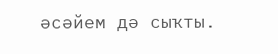әсәйем дә сыҡты.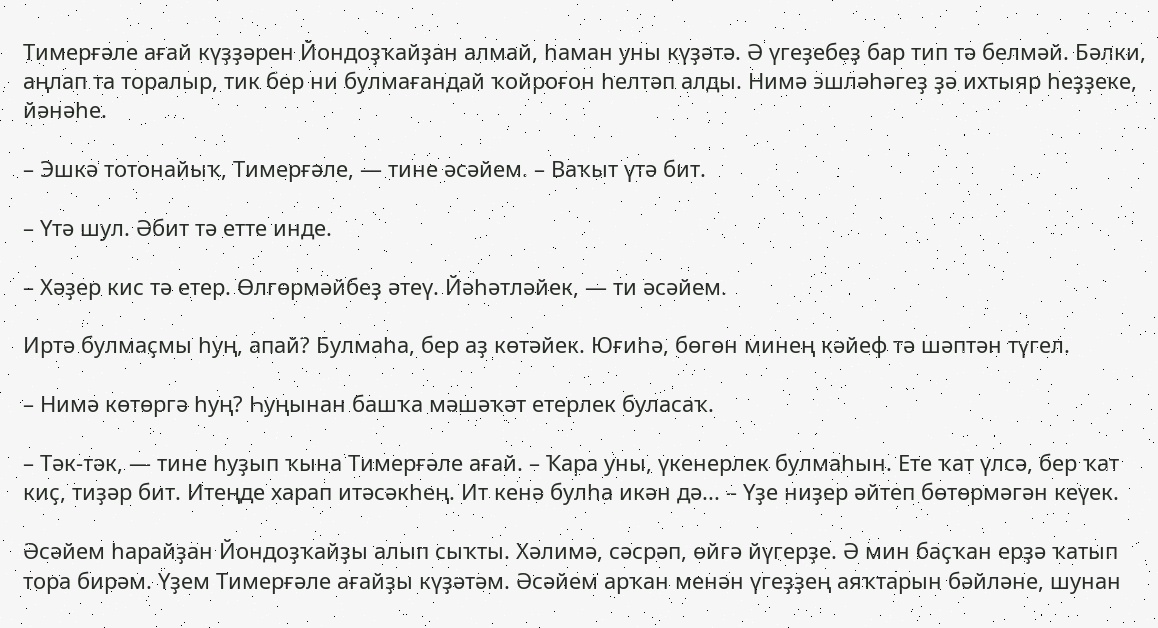Тимерғәле ағай күҙҙәрен Йондоҙҡайҙан алмай, һаман уны күҙәтә. Ә үгеҙебеҙ бар тип тә белмәй. Бәлки, аңлап та торалыр, тик бер ни булмағандай ҡойроғон һелтәп алды. Нимә эшләһәгеҙ ҙә ихтыяр һеҙҙеке, йәнәһе.

– Эшкә тотонайыҡ, Тимерғәле, — тине әсәйем. – Ваҡыт үтә бит.

– Үтә шул. Әбит тә етте инде.

– Хәҙер кис тә етер. Өлгөрмәйбеҙ әтеү. Йәһәтләйек, — ти әсәйем.

Иртә булмаҫмы һуң, апай? Булмаһа, бер аҙ көтәйек. Юғиһә, бөгөн минең кәйеф тә шәптән түгел.

– Нимә көтөргә һуң? Һуңынан башҡа мәшәҡәт етерлек буласаҡ.

– Тәк-тәк, — тине һуҙып ҡына Тимерғәле ағай. – Ҡара уны, үкенерлек булмаһын. Ете ҡат үлсә, бер ҡат киҫ, тиҙәр бит. Итеңде харап итәсәкһең. Ит кенә булһа икән дә... – Үҙе ниҙер әйтеп бөтөрмәгән кеүек.

Әсәйем һарайҙан Йондоҙҡайҙы алып сыҡты. Хәлимә, сәсрәп, өйгә йүгерҙе. Ә мин баҫҡан ерҙә ҡатып тора бирәм. Үҙем Тимерғәле ағайҙы күҙәтәм. Әсәйем арҡан менән үгеҙҙең аяҡтарын бәйләне, шунан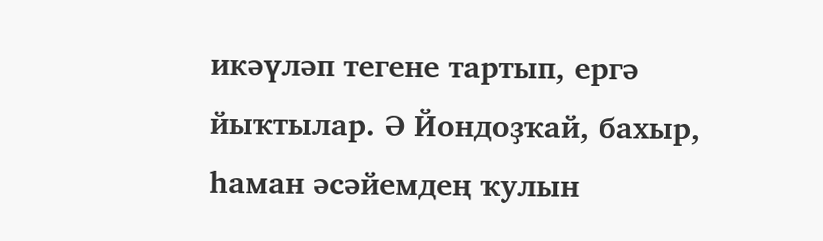икәүләп тегене тартып, ергә йыҡтылар. Ә Йондоҙҡай, бахыр, һаман әсәйемдең ҡулын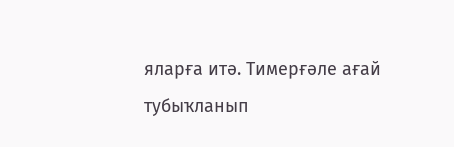яларға итә. Тимерғәле ағай тубыҡланып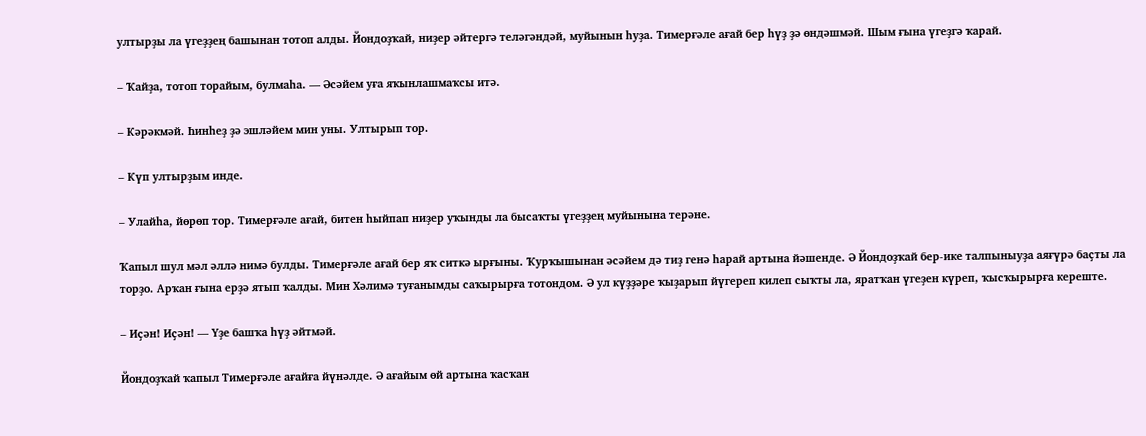ултырҙы ла үгеҙҙең башынан тотоп алды. Йондоҙҡай, ниҙер әйтергә теләгәндәй, муйынын һуҙа. Тимерғәле ағай бер һүҙ ҙә өндәшмәй. Шым ғына үгеҙгә ҡарай.

– Ҡайҙа, тотоп торайым, булмаһа. — Әсәйем уға яҡынлашмаҡсы итә.

– Кәрәкмәй. Һинһеҙ ҙә эшләйем мин уны. Ултырып тор.

– Күп ултырҙым инде.

– Улайһа, йөрөп тор. Тимерғәле ағай, битен һыйпап ниҙер уҡынды ла бысаҡты үгеҙҙең муйынына терәне.

Ҡапыл шул мәл әллә нимә булды. Тимерғәле ағай бер яҡ ситкә ырғыны. Ҡурҡышынан әсәйем дә тиҙ генә һарай артына йәшенде. Ә Йондоҙҡай бер-ике талпыныуҙа аяғүрә баҫты ла торҙо. Арҡан ғына ерҙә ятып ҡалды. Мин Хәлимә туғанымды саҡырырға тотондом. Ә ул күҙҙәре ҡыҙарып йүгереп килеп сыҡты ла, яратҡан үгеҙен күреп, ҡысҡырырға кереште.

– Иҫән! Иҫән! — Үҙе башҡа һүҙ әйтмәй.

Йондоҙҡай ҡапыл Тимерғәле ағайға йүнәлде. Ә ағайым өй артына ҡасҡан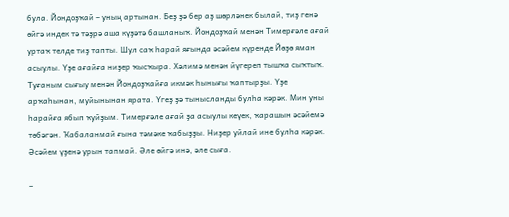була. Йондоҙҡай – уның артынан. Беҙ ҙә бер аҙ шөрләнек былай, тиҙ генә өйгә индек тә тәҙрә аша күҙәтә башланыҡ. Йондоҙҡай менән Тимерғәле ағай уртаҡ телде тиҙ тапты. Шул саҡ һарай яғында әсәйем күренде Йөҙө яман асыулы. Үҙе ағайға ниҙер ҡысҡыра. Хәлимә менән йүгереп тышҡа сыҡтыҡ. Туғаным сығыу менән Йондоҙҡайға икмәк һынығы ҡаптырҙы. Үҙе арҡаһынан, муйынынан ярата. Үгеҙ ҙә тынысланды булһа кәрәк. Мин уны һарайға ябып ҡуйҙым. Тимерғәле ағай ҙа асыулы кеүек, ҡарашын әсәйемә төбәгән. Ҡабаланмай ғына тәмәке ҡабыҙҙы. Ниҙер уйлай ине булһа кәрәк. Әсәйем үҙенә урын тапмай. Әле өйгә инә, әле сыға.

–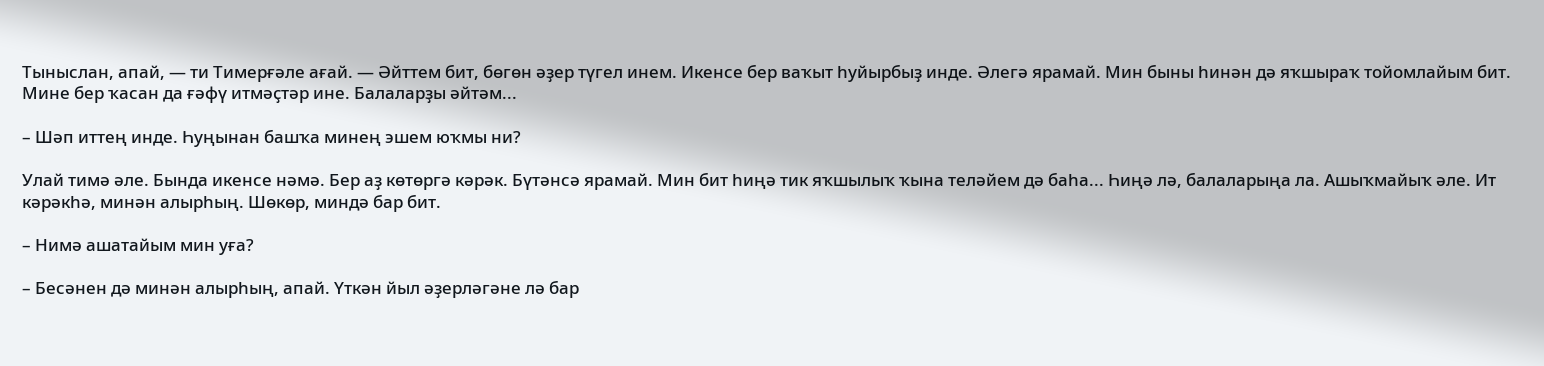Тыныслан, апай, — ти Тимерғәле ағай. — Әйттем бит, бөгөн әҙер түгел инем. Икенсе бер ваҡыт һуйырбыҙ инде. Әлегә ярамай. Мин быны һинән дә яҡшыраҡ тойомлайым бит. Мине бер ҡасан да ғәфү итмәҫтәр ине. Балаларҙы әйтәм...

– Шәп иттең инде. Һуңынан башҡа минең эшем юҡмы ни?

Улай тимә әле. Бында икенсе нәмә. Бер аҙ көтөргә кәрәк. Бүтәнсә ярамай. Мин бит һиңә тик яҡшылыҡ ҡына теләйем дә баһа... Һиңә лә, балаларыңа ла. Ашыҡмайыҡ әле. Ит кәрәкһә, минән алырһың. Шөкөр, миндә бар бит.

– Нимә ашатайым мин уға?

– Бесәнен дә минән алырһың, апай. Үткән йыл әҙерләгәне лә бар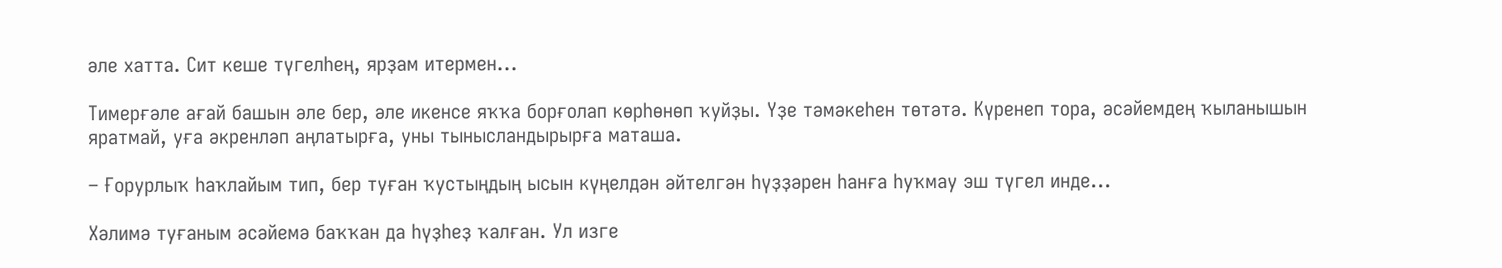әле хатта. Сит кеше түгелһең, ярҙам итермен...

Тимерғәле ағай башын әле бер, әле икенсе яҡҡа борғолап көрһөнөп ҡуйҙы. Үҙе тәмәкеһен төтәтә. Күренеп тора, әсәйемдең ҡыланышын яратмай, уға әкренләп аңлатырға, уны тынысландырырға маташа.

– Ғорурлыҡ һаҡлайым тип, бер туған ҡустыңдың ысын күңелдән әйтелгән һүҙҙәрен һанға һуҡмау эш түгел инде...

Хәлимә туғаным әсәйемә баҡҡан да һүҙһеҙ ҡалған. Ул изге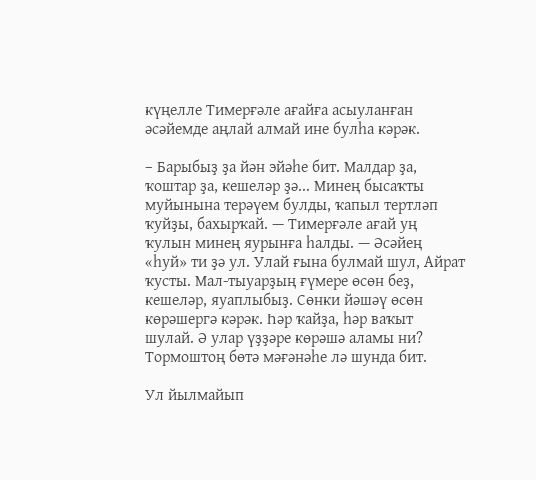күңелле Тимерғәле ағайға асыуланған әсәйемде аңлай алмай ине булһа кәрәк.

– Барыбыҙ ҙа йән эйәһе бит. Малдар ҙа, ҡоштар ҙа, кешеләр ҙә... Минең бысаҡты муйынына терәүем булды, ҡапыл тертләп ҡуйҙы, бахырҡай. — Тимерғәле ағай уң ҡулын минең яурынға һалды. — Әсәйең «һуй» ти ҙә ул. Улай ғына булмай шул, Айрат ҡусты. Мал-тыуарҙың ғүмере өсөн беҙ, кешеләр, яуаплыбыҙ. Сөнки йәшәү өсөн көрәшергә кәрәк. Һәр ҡайҙа, һәр ваҡыт шулай. Ә улар үҙҙәре көрәшә аламы ни? Тормоштоң бөтә мәғәнәһе лә шунда бит.

Ул йылмайып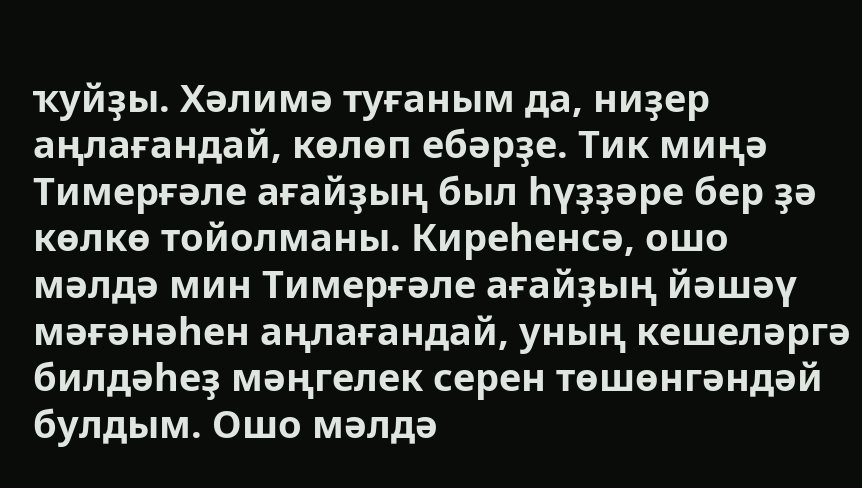ҡуйҙы. Хәлимә туғаным да, ниҙер аңлағандай, көлөп ебәрҙе. Тик миңә Тимерғәле ағайҙың был һүҙҙәре бер ҙә көлкө тойолманы. Киреһенсә, ошо мәлдә мин Тимерғәле ағайҙың йәшәү мәғәнәһен аңлағандай, уның кешеләргә билдәһеҙ мәңгелек серен төшөнгәндәй булдым. Ошо мәлдә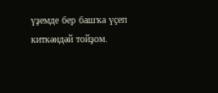үҙемде бер башҡа үҫеп киткәндәй тойҙом.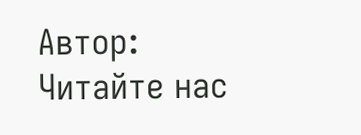Автор:
Читайте нас